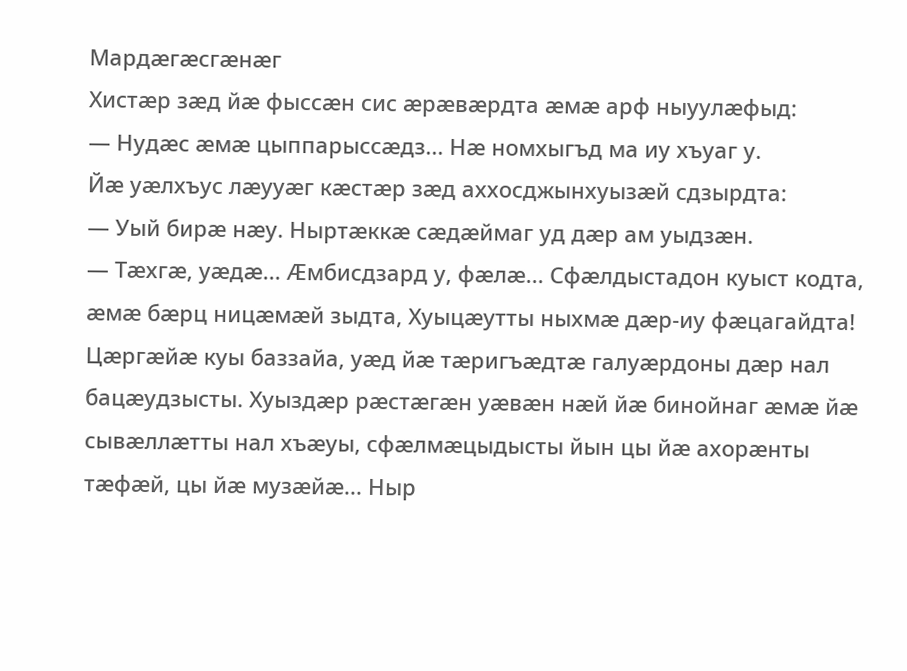Мардæгæсгæнæг
Хистæр зæд йæ фыссæн сис æрæвæрдта æмæ арф ныуулæфыд:
— Нудæс æмæ цыппарыссæдз... Нæ номхыгъд ма иу хъуаг у.
Йæ уæлхъус лæууæг кæстæр зæд аххосджынхуызæй сдзырдта:
— Уый бирæ нæу. Ныртæккæ сæдæймаг уд дæр ам уыдзæн.
— Тæхгæ, уæдæ... Æмбисдзард у, фæлæ... Сфæлдыстадон куыст кодта, æмæ бæрц ницæмæй зыдта, Хуыцæутты ныхмæ дæр-иу фæцагайдта! Цæргæйæ куы баззайа, уæд йæ тæригъæдтæ галуæрдоны дæр нал бацæудзысты. Хуыздæр рæстæгæн уæвæн нæй йæ бинойнаг æмæ йæ сывæллæтты нал хъæуы, сфæлмæцыдысты йын цы йæ ахорæнты тæфæй, цы йæ музæйæ... Ныр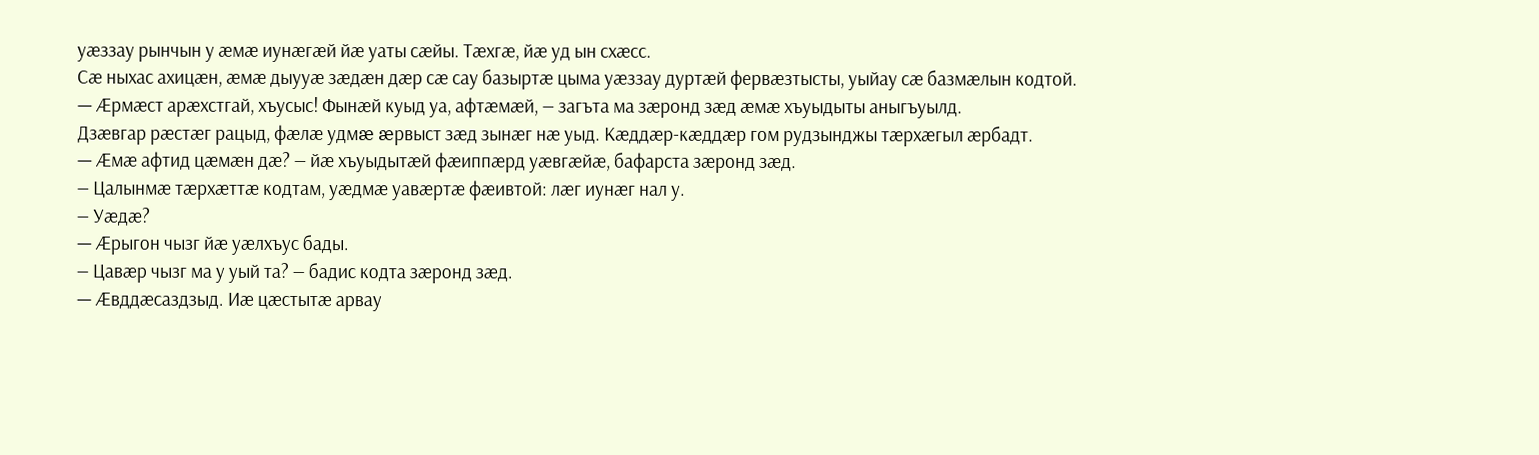уæззау рынчын у æмæ иунæгæй йæ уаты сæйы. Тæхгæ, йæ уд ын схæсс.
Сæ ныхас ахицæн, æмæ дыууæ зæдæн дæр сæ сау базыртæ цыма уæззау дуртæй фервæзтысты, уыйау сæ базмæлын кодтой.
— Æрмæст арæхстгай, хъусыс! Фынæй куыд уа, афтæмæй, — загъта ма зæронд зæд æмæ хъуыдыты аныгъуылд.
Дзæвгар рæстæг рацыд, фæлæ удмæ æрвыст зæд зынæг нæ уыд. Кæддæр-кæддæр гом рудзынджы тæрхæгыл æрбадт.
— Æмæ афтид цæмæн дæ? — йæ хъуыдытæй фæиппæрд уæвгæйæ, бафарста зæронд зæд.
— Цалынмæ тæрхæттæ кодтам, уæдмæ уавæртæ фæивтой: лæг иунæг нал у.
— Уæдæ?
— Æрыгон чызг йæ уæлхъус бады.
— Цавæр чызг ма у уый та? — бадис кодта зæронд зæд.
— Æвддæсаздзыд. Иæ цæстытæ арвау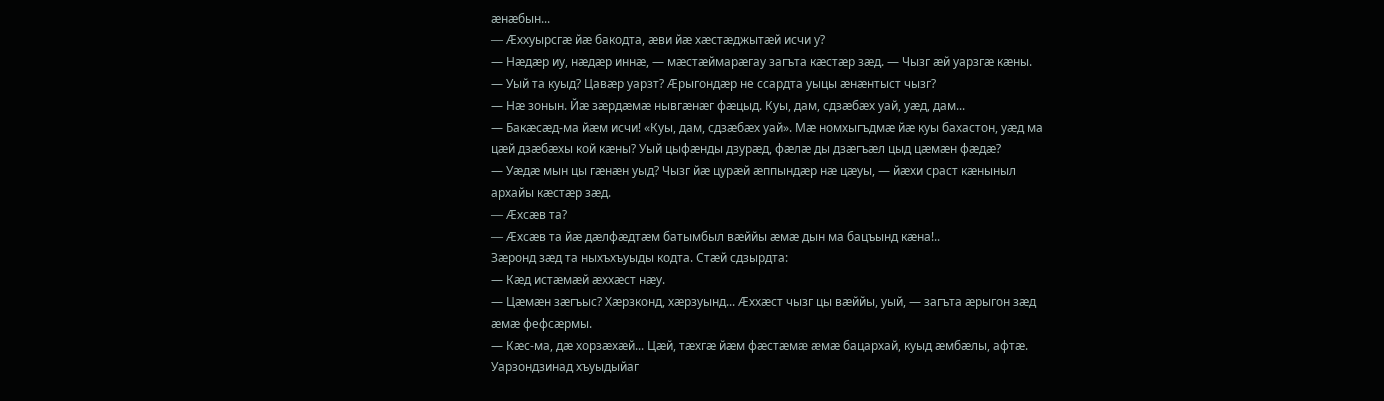æнæбын...
— Æххуырсгæ йæ бакодта, æви йæ хæстæджытæй исчи у?
— Нæдæр иу, нæдæр иннæ, — мæстæймарæгау загъта кæстæр зæд. — Чызг æй уарзгæ кæны.
— Уый та куыд? Цавæр уарзт? Æрыгондæр не ссардта уыцы æнæнтыст чызг?
— Нæ зонын. Йæ зæрдæмæ нывгæнæг фæцыд. Куы, дам, сдзæбæх уай, уæд, дам...
— Бакæсæд-ма йæм исчи! «Куы, дам, сдзæбæх уай». Мæ номхыгъдмæ йæ куы бахастон, уæд ма цæй дзæбæхы кой кæны? Уый цыфæнды дзурæд, фæлæ ды дзæгъæл цыд цæмæн фæдæ?
— Уæдæ мын цы гæнæн уыд? Чызг йæ цурæй æппындæр нæ цæуы, — йæхи сраст кæныныл архайы кæстæр зæд.
— Æхсæв та?
— Æхсæв та йæ дæлфæдтæм батымбыл вæййы æмæ дын ма бацъынд кæна!..
Зæронд зæд та ныхъхъуыды кодта. Стæй сдзырдта:
— Кæд истæмæй æххæст нæу.
— Цæмæн зæгъыс? Хæрзконд, хæрзуынд... Æххæст чызг цы вæййы, уый, — загъта æрыгон зæд æмæ фефсæрмы.
— Кæс-ма, дæ хорзæхæй... Цæй, тæхгæ йæм фæстæмæ æмæ бацархай, куыд æмбæлы, афтæ. Уарзондзинад хъуыдыйаг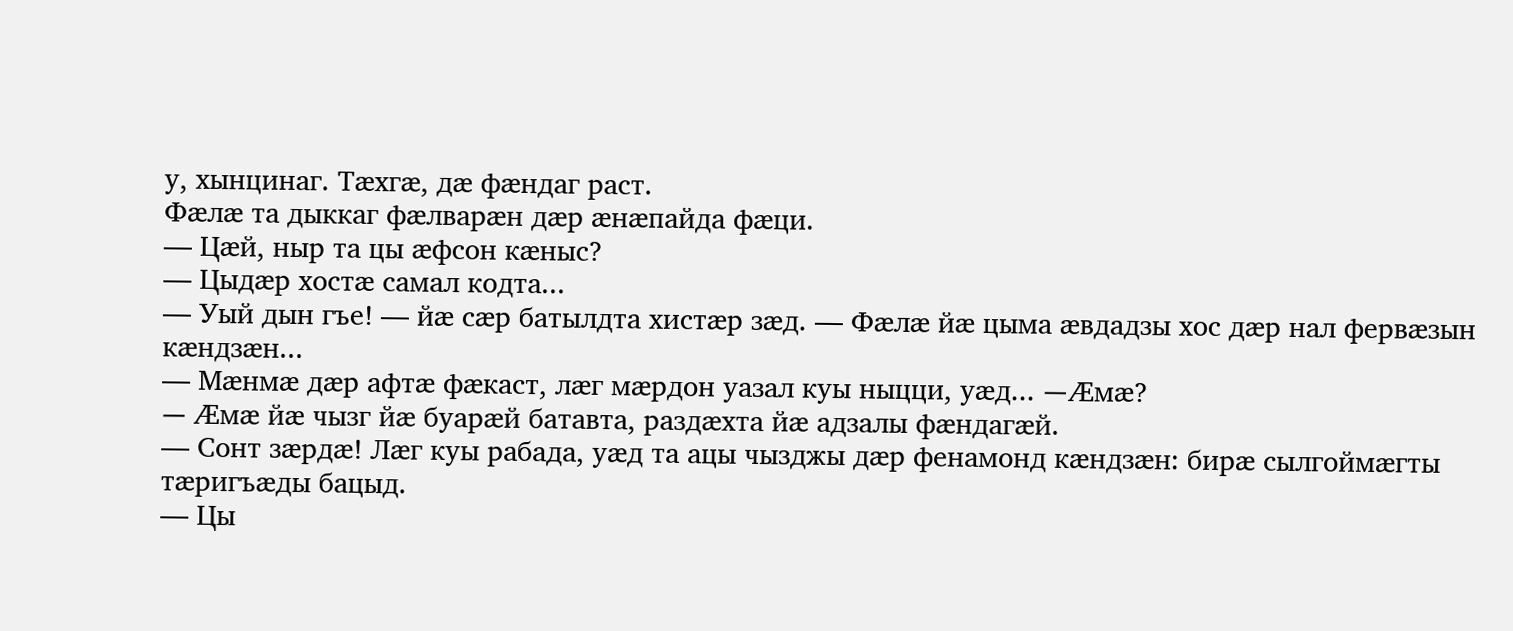у, хынцинаг. Тæхгæ, дæ фæндаг раст.
Фæлæ та дыккаг фæлварæн дæр æнæпайда фæци.
— Цæй, ныр та цы æфсон кæныс?
— Цыдæр хостæ самал кодта...
— Уый дын гъе! — йæ сæр батылдта хистæр зæд. — Фæлæ йæ цыма æвдадзы хос дæр нал фервæзын кæндзæн...
— Мæнмæ дæр афтæ фæкаст, лæг мæрдон уазал куы ныцци, уæд... —Æмæ?
— Æмæ йæ чызг йæ буарæй батавта, раздæхта йæ адзалы фæндагæй.
— Сонт зæрдæ! Лæг куы рабада, уæд та ацы чызджы дæр фенамонд кæндзæн: бирæ сылгоймæгты тæригъæды бацыд.
— Цы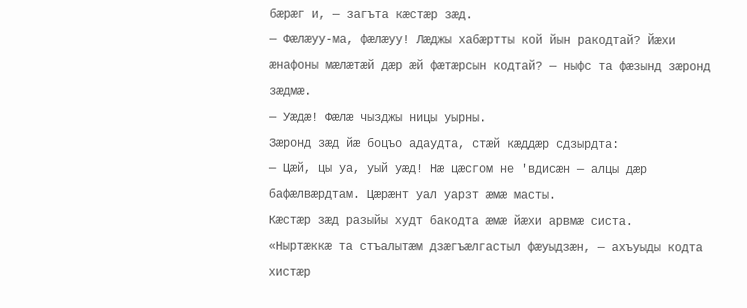бæрæг и, — загъта кæстæр зæд.
— Фæлæуу-ма, фæлæуу! Лæджы хабæртты кой йын ракодтай? Йæхи æнафоны мæлæтæй дæр æй фæтæрсын кодтай? — ныфс та фæзынд зæронд зæдмæ.
— Уæдæ! Фæлæ чызджы ницы уырны.
Зæронд зæд йæ боцъо адаудта, стæй кæддæр сдзырдта:
— Цæй, цы уа, уый уæд! Нæ цæсгом не 'вдисæн — алцы дæр бафæлвæрдтам. Цæрæнт уал уарзт æмæ масты.
Кæстæр зæд разыйы худт бакодта æмæ йæхи арвмæ систа.
«Ныртæккæ та стъалытæм дзæгъæлгастыл фæуыдзæн, — ахъуыды кодта хистæр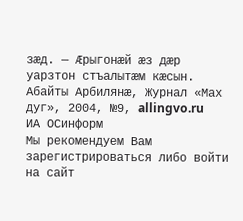зæд. — Æрыгонæй æз дæр уарзтон стъалытæм кæсын.
Абайты Арбилянæ, Журнал «Мах дуг», 2004, №9, allingvo.ru
ИА ОСинформ
Мы рекомендуем Вам зарегистрироваться либо войти на сайт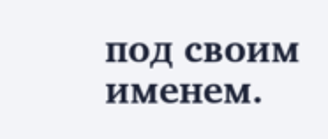под своим именем.